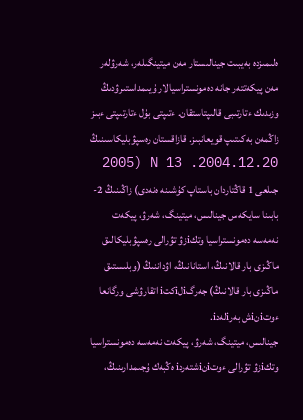ەلىمىزدە بەيبىت جينالىستار مەن ميتينگىلەر، شەرۋلەر مەن پيكەتتەر جانە دەمونستراسيالار ۇيىمداستىرۋدىڭ وزىدىك ءتارتىبى قالىپتاستقان. ءتىپتى بۇل ءتارتىپتى ءبىز زاڭمەن بەكىتىپ قويعانبىز. قازاقستان رەسپۋبليكاسىنىڭ 2004.12.20. N 13 (2005 جىلعى 1 قاڭتاردان باستاپ كۇشىنە ەنەدى) زاڭىنىڭ 2-بابىنا سايكەس جينالىس، ميتينگ، شەرۋ، پيكەت نەمەسە دەمونستراسيا وتكiزۋ تۋرالى رەسپۋبليكالىق ماڭىزى بار قالانىڭ، استانانىڭ، اۋداننىڭ (وبلىستىق ماڭىزى بار قالانىڭ) جەرگiلiكتi اتقارۋشى ورگانعا ءوتiنiش بەرiلەدi.
جينالىس، ميتينگ، شەرۋ، پيكەت نەمەسە دەمونستراسيا وتكiزۋ تۋرالى ءوتiنiشتەردi ەڭبەك ۇجىمدارىنىڭ،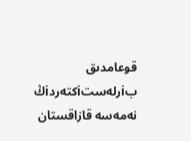قوعامدىق بiرلەستiكتەردiڭ نەمەسە قازاقستان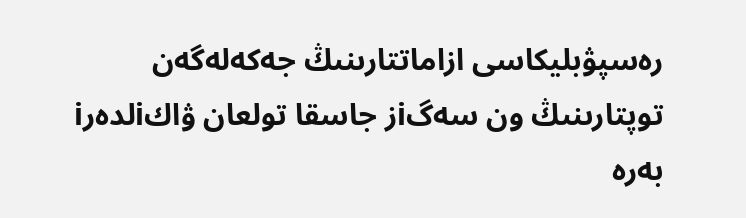رەسپۋبليكاسى ازاماتتارىنىڭ جەكەلەگەن توپتارىنىڭ ون سەگiز جاسقا تولعان ۋاكiلدەرi بەرە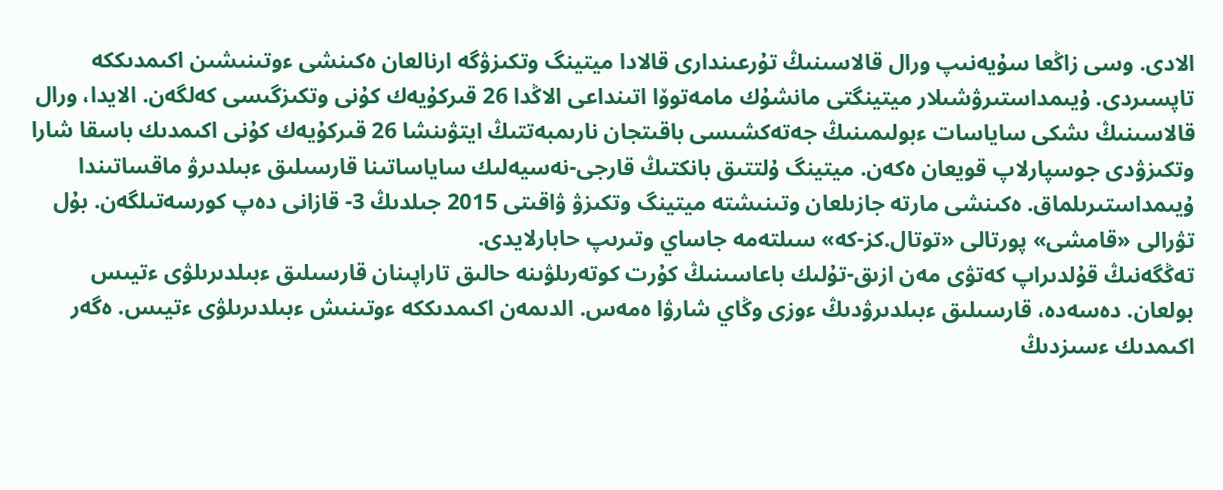الادى. وسى زاڭعا سۇيەنىپ ورال قالاسىنىڭ تۇرعىندارى قالادا ميتينگ وتكىزۋگە ارنالعان ەكىنشى ءوتىنىشىن اكىمدىككە تاپسىردى. ۇيىمداستىرۋشىلار ميتينگتى مانشۇك مامەتوۆا اتىنداعى الاڭدا 26 قىركۇيەك كۇنى وتكىزگىسى كەلگەن. الايدا، ورال قالاسىنىڭ ىشكى ساياسات ءبولىمىنىڭ جەتەكشىسى باقىتجان نارىمبەتتىڭ ايتۋىنشا 26 قىركۇيەك كۇنى اكىمدىك باسقا شارا وتكىزۋدى جوسپارلاپ قويعان ەكەن. ميتينگ ۇلتتىق بانكتىڭ قارجى-نەسيەلىك ساياساتىنا قارسىلىق ءبىلدىرۋ ماقساتىندا ۇيىمداستىرىلماق. ەكىنشى مارتە جازىلعان وتىنىشتە ميتينگ وتكىزۋ ۋاقىتى 2015 جىلدىڭ 3- قازانى دەپ كورسەتىلگەن. بۇل تۋرالى «قامشى» پورتالى «توتال.كز-كە» سىلتەمە جاساي وتىرىپ حابارلايدى.
تەڭگەنىڭ قۇلدىراپ كەتۋى مەن ازىق-تۇلىك باعاسىنىڭ كۇرت كوتەرىلۋىنە حالىق تاراپىنان قارسىلىق ءبىلدىرىلۋى ءتيىس بولعان. دەسەدە، قارسىلىق ءبىلدىرۋدىڭ ءوزى وڭاي شارۋا ەمەس. الدىمەن اكىمدىككە ءوتىنىش ءبىلدىرىلۋى ءتيىس. ەگەر اكىمدىك ءسىزدىڭ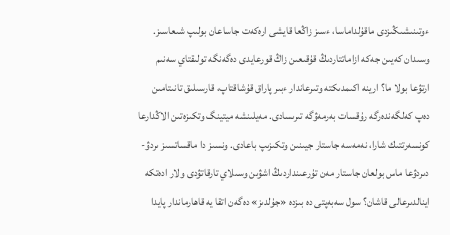ءوتىنىشىڭىزدى ماقۇلداماسا، ءسىز زاڭعا قايشى ارەكەت جاساعان بولىپ شىعاسىز. وسىدان كەيىن جەكە ازاماتتاردىڭ قۇقىعىن زاڭ قورعايدى دەگەنگە تولىقتاي سەنىم ارتۋعا بولا ما؟ ارينە اكىمدىكتە وتىرعاندار ءبىر پاراق قۇشاقتاپ، قارسىلىق تانىتامىن دەپ كەلگەندەرگە رۇقسات بەرمەۋگە تىرىسادى. مەيلىنشە ميتينگ وتكىزەتىن الاڭدارعا كونسەرتتىك شارا، نەمەسە جاستار جيىنىن وتكىزىپ باعادى. ونسىز دا ماقساتسىز ىردۋ-دىردۋعا ماس بولعان جاستار مەن تۇرعىنداردىڭ اشۋىن وسىلاي تارقاتۋدى ولار ادەتكە اينالدىرعالى قاشان؟ سول سەبەپتى دە بىزدە «جۇلدىز» دەگەن اتقا يە قاھارماندار پايدا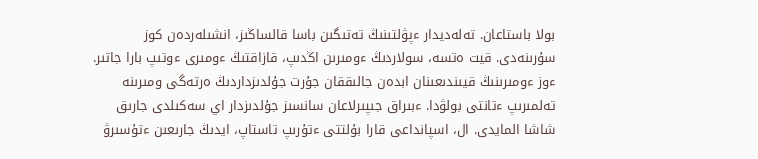بولا باستاعان. تەلەديدار ءپۋلتىنىڭ تەتىگىن باسا قالساڭىز، انشىلەردەن كوز سۇرىنەدى. قيت ەتسە، سولاردىڭ ءومىرىن اڭدىپ، قازاقتىڭ ءومىرى ءوتىپ بارا جاتىر. ءوز ءومىرىنىڭ قيىندىعىنان ابدەن جالىققان جۇرت جۇلدىزداردىڭ ەرتەگى ومىرىنە تەلمىرىپ ءتانتى بولۋدا. ءبىراق جىپىرلاعان سانسىز جۇلدىزدار اي سەكىلدى جارىق شاشا المايدى. ال، اسپانداعى قارا بۇلتتى ءتۇرىپ تاستاپ، ايدىڭ جارىعىن ءتۇسىرۋ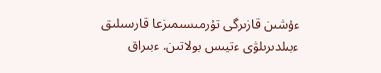ءۇشىن قازىرگى تۇرمىسىمىزعا قارسىلىق ءبىلدىرىلۋى ءتيىس بولاتىن. ءبىراق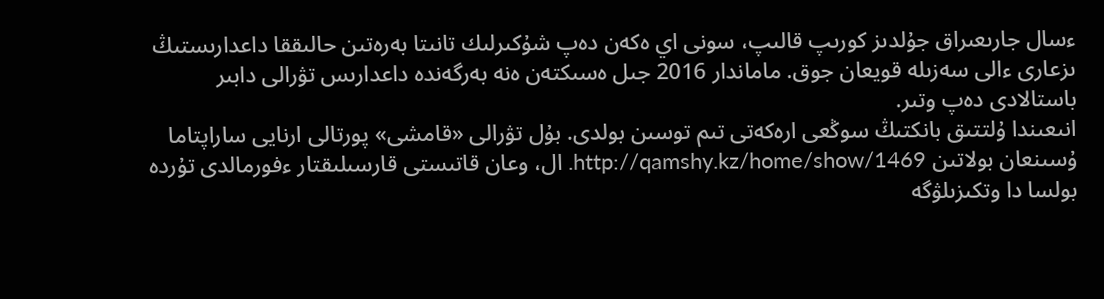ءسال جارىعىراق جۇلدىز كورىپ قالىپ، سونى اي ەكەن دەپ شۇكىرلىك تانىتا بەرەتىن حالىققا داعدارىستىڭ ىزعارى ءالى سەزىلە قويعان جوق. ماماندار 2016 جىل ەسىكتەن ەنە بەرگەندە داعدارىس تۋرالى دابىر باستالادى دەپ وتىر.
انىعىندا ۇلتتىق بانكتىڭ سوڭعى ارەكەتى تىم توسىن بولدى. بۇل تۋرالى «قامشى» پورتالى ارنايى ساراپتاما ۇسىنعان بولاتىن http://qamshy.kz/home/show/1469. ال، وعان قاتىستى قارسىلىقتار ءفورمالدى تۇردە بولسا دا وتكىزىلۋگە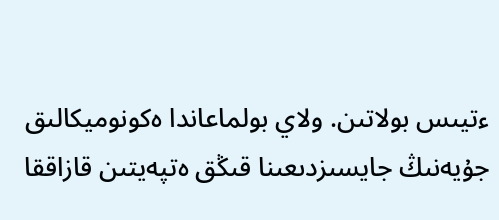ءتيىس بولاتىن. ولاي بولماعاندا ەكونوميكالىق جۇيەنىڭ جايسىزدىعىنا قىڭق ەتپەيتىن قازاققا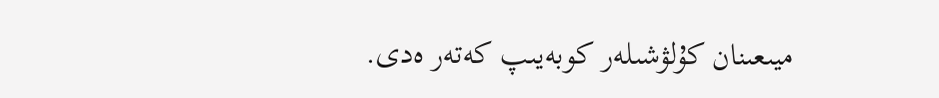ميىعىنان كۇلۋشىلەر كوبەيىپ كەتەر ەدى.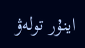اينۇر تولەۋ